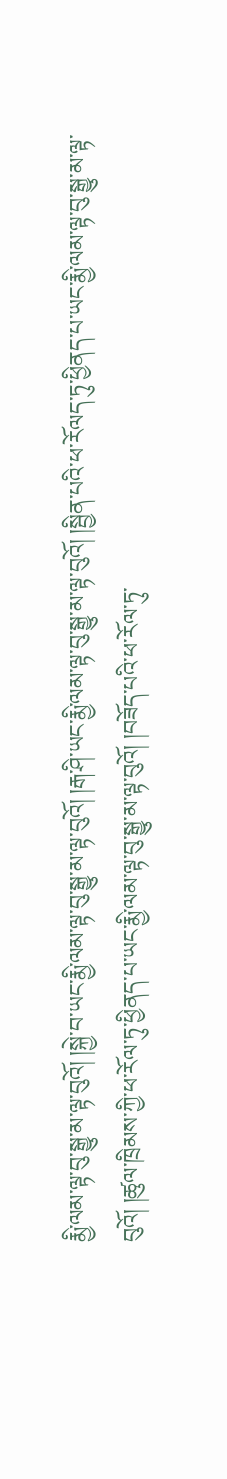རྨྱི་ལམ་ལྟ་བུ་སྒྱུ་མ་ལྟ་བུའོ། །སྐྱེ་བ་ཡང་རྨྱི་ལམ་ལྟ་བུ་སྒྱུ་མ་ལྟ་བུའོ། །རྒ་ཤི་ཡང་རྨྱི་ལམ་ལྟ་བུ་སྒྱུ་མ་ལྟ་བུའོ། །སྦྱིན་པའི་ཕ་རོལད་ཏུ་ཕྱིནད་པ་ཡང་རྨྱི་ལམ་ལྟ་བུ་སྒྱུ་མ་ལྟ་བུའོ། །ཚུལ་ཁྲིམས་ཀྱི་ཕ་རོལ་ཏུ་ཕྱིནད་པ་ཡང་རྨྱི་ལམ་ལྟ་བུ་སྒྱུ་མ་ལྟ་བུའོ། །བཟོད་པའི་ཕ་རོལ་ཏུ་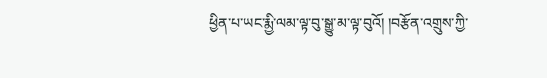ཕྱིན་པ་ཡང་རྨྱི་ལམ་ལྟ་བུ་སྒྱུ་མ་ལྟ་བུའོ། །བརྩོན་འགྲུས་ཀྱི་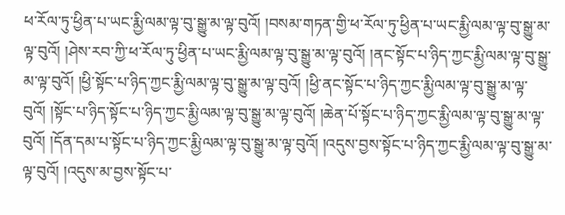ཕ་རོལ་ཏུ་ཕྱིན་པ་ཡང་རྨྱི་ལམ་ལྟ་བུ་སྒྱུ་མ་ལྟ་བུའོ། །བསམ་གཏན་གྱི་ཕ་རོལ་ཏུ་ཕྱིན་པ་ཡང་རྨྱི་ལམ་ལྟ་བུ་སྒྱུ་མ་ལྟ་བུའོ། །ཤེས་རབ་ཀྱི་ཕ་རོལ་ཏུ་ཕྱིན་པ་ཡང་རྨྱི་ལམ་ལྟ་བུ་སྒྱུ་མ་ལྟ་བུའོ། །ནང་སྟོང་པ་ཉིད་ཀྱང་རྨྱི་ལམ་ལྟ་བུ་སྒྱུ་མ་ལྟ་བུའོ། །ཕྱི་སྟོང་པ་ཉིད་ཀྱང་རྨྱི་ལམ་ལྟ་བུ་སྒྱུ་མ་ལྟ་བུའོ། །ཕྱི་ནང་སྟོང་པ་ཉིད་ཀྱང་རྨྱི་ལམ་ལྟ་བུ་སྒྱུ་མ་ལྟ་བུའོ། །སྟོང་པ་ཉིད་སྟོང་པ་ཉིད་ཀྱང་རྨྱི་ལམ་ལྟ་བུ་སྒྱུ་མ་ལྟ་བུའོ། །ཆེན་པོ་སྟོང་པ་ཉིད་ཀྱང་རྨྱི་ལམ་ལྟ་བུ་སྒྱུ་མ་ལྟ་བུའོ། །དོན་དམ་པ་སྟོང་པ་ཉིད་ཀྱང་རྨྱི་ལམ་ལྟ་བུ་སྒྱུ་མ་ལྟ་བུའོ། །འདུས་བྱས་སྟོང་པ་ཉིད་ཀྱང་རྨྱི་ལམ་ལྟ་བུ་སྒྱུ་མ་ལྟ་བུའོ། །འདུས་མ་བྱས་སྟོང་པ་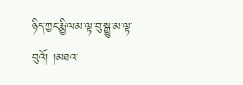ཉིད་ཀྱང་རྨྱི་ལམ་ལྟ་བུ་སྒྱུ་མ་ལྟ་བུའོ། །མཐའ་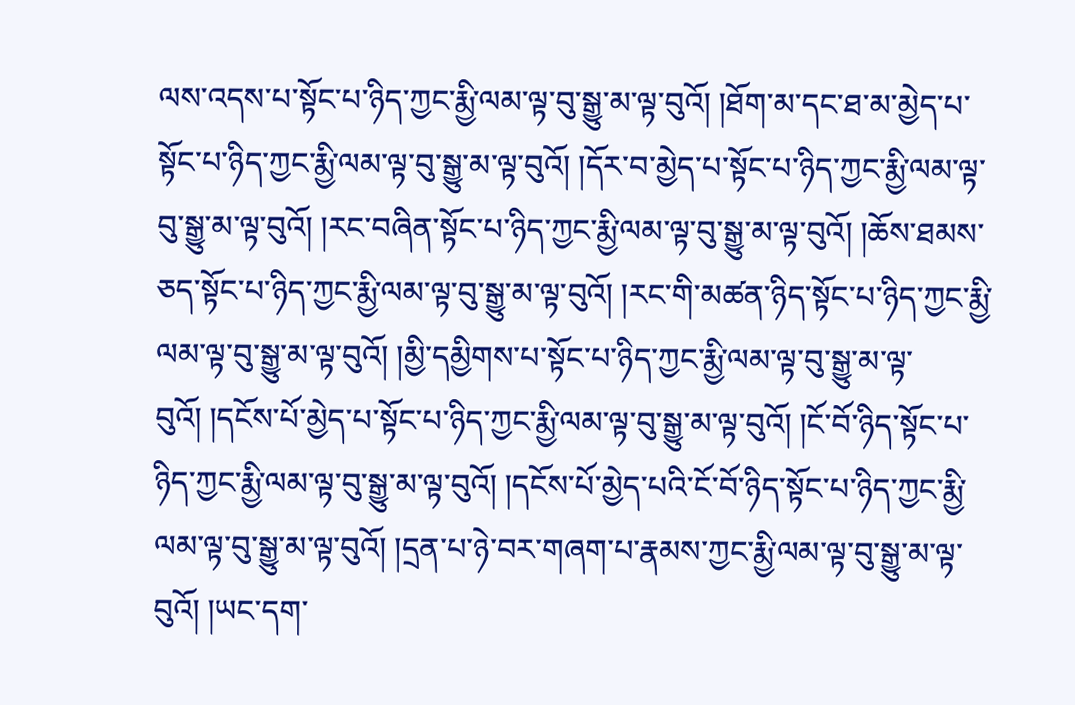ལས་འདས་པ་སྟོང་པ་ཉིད་ཀྱང་རྨྱི་ལམ་ལྟ་བུ་སྒྱུ་མ་ལྟ་བུའོ། །ཐོག་མ་དང་ཐ་མ་མྱེད་པ་སྟོང་པ་ཉིད་ཀྱང་རྨྱི་ལམ་ལྟ་བུ་སྒྱུ་མ་ལྟ་བུའོ། །དོར་བ་མྱེད་པ་སྟོང་པ་ཉིད་ཀྱང་རྨྱི་ལམ་ལྟ་བུ་སྒྱུ་མ་ལྟ་བུའོ། །རང་བཞིན་སྟོང་པ་ཉིད་ཀྱང་རྨྱི་ལམ་ལྟ་བུ་སྒྱུ་མ་ལྟ་བུའོ། །ཆོས་ཐམས་ཅད་སྟོང་པ་ཉིད་ཀྱང་རྨྱི་ལམ་ལྟ་བུ་སྒྱུ་མ་ལྟ་བུའོ། །རང་གི་མཚན་ཉིད་སྟོང་པ་ཉིད་ཀྱང་རྨྱི་ལམ་ལྟ་བུ་སྒྱུ་མ་ལྟ་བུའོ། །མྱི་དམྱིགས་པ་སྟོང་པ་ཉིད་ཀྱང་རྨྱི་ལམ་ལྟ་བུ་སྒྱུ་མ་ལྟ་བུའོ། །དངོས་པོ་མྱེད་པ་སྟོང་པ་ཉིད་ཀྱང་རྨྱི་ལམ་ལྟ་བུ་སྒྱུ་མ་ལྟ་བུའོ། །ངོ་བོ་ཉིད་སྟོང་པ་ཉིད་ཀྱང་རྨྱི་ལམ་ལྟ་བུ་སྒྱུ་མ་ལྟ་བུའོ། །དངོས་པོ་མྱེད་པའི་ངོ་བོ་ཉིད་སྟོང་པ་ཉིད་ཀྱང་རྨྱི་ལམ་ལྟ་བུ་སྒྱུ་མ་ལྟ་བུའོ། །དྲན་པ་ཉེ་བར་གཞག་པ་རྣམས་ཀྱང་རྨྱི་ལམ་ལྟ་བུ་སྒྱུ་མ་ལྟ་བུའོ། །ཡང་དག་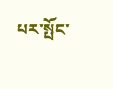པར་སྤོང་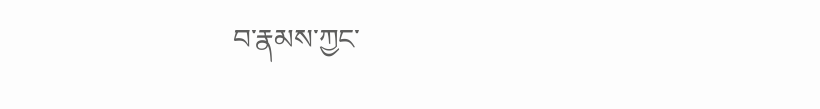བ་རྣམས་ཀྱང་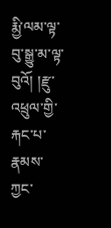རྨྱི་ལམ་ལྟ་བུ་སྒྱུ་མ་ལྟ་བུའོ། །རྫུ་འཕྲུལ་གྱི་རྐང་པ་རྣམས་ཀྱང་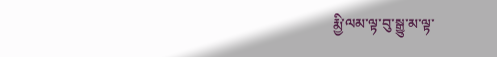རྨྱི་ལམ་ལྟ་བུ་སྒྱུ་མ་ལྟ་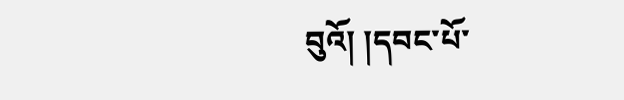བུའོ། །དབང་པོ་